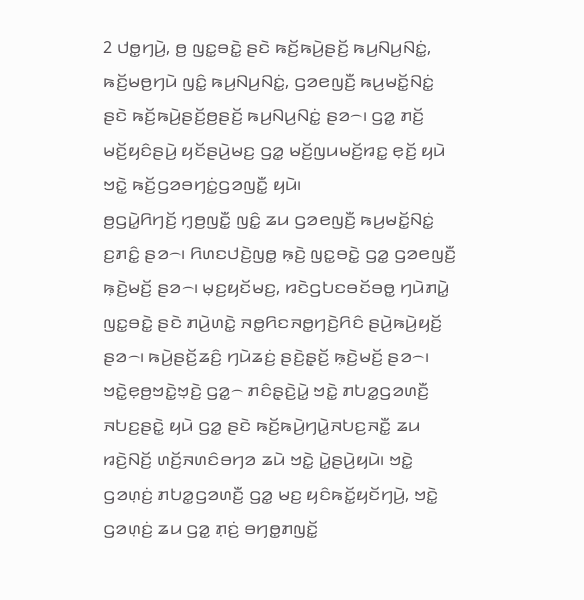2 ꤓꤥ꤭ꤚꤣꤧ꤬, ꤥ꤬ ꤜꤢ꤭ꤋꤢꤧ꤭ ꤔꤢꤧ ꤒꤢꤩ꤬ꤒꤣꤧ꤬ꤔꤢꤩ꤬ ꤒꤣ꤬ꤡꤣ꤬ꤡꤢꤦ꤭, ꤒꤢꤩ꤬ꤗꤥ꤬ꤚꤣꤧ ꤜꤢꤨ꤭ ꤒꤣ꤬ꤡꤣ꤬ꤡꤢꤦ꤭, ꤞꤤꤕꤜꤢꤪ꤬ ꤒꤣ꤬ꤗꤢꤩ꤭ꤡꤢꤦ꤭ ꤔꤢꤧ ꤒꤢꤩ꤬ꤒꤣꤧ꤬ꤔꤢꤩ꤬ꤥ꤬ꤔꤢꤩ꤬ ꤒꤣ꤬ꤡꤣ꤬ꤡꤢꤦ꤭ ꤔꤤ꤮꤯ ꤞꤤ꤭ ꤊꤢꤩ꤬ ꤗꤢꤩ꤬ꤟꤢꤨꤔꤣꤧ꤬ ꤟꤢꤩꤔꤣꤧ꤬ꤗꤢ꤬ ꤞꤤ꤭ ꤗꤢꤩ꤬ꤜꤣꤗꤢꤩ꤬ꤙꤢ꤭ ꤕ꤫ꤢꤩ꤬ ꤟꤣꤧ ꤠꤢꤧ꤭ ꤒꤢꤩ꤬ꤞꤤꤋꤚꤢꤦ꤭ꤞꤤꤜꤢꤪ꤭ ꤟꤣꤧ꤯
ꤥ꤬ꤞꤣꤧ꤭ꤖꤚꤢꤩ꤬ ꤚ꤫ꤥ꤬ꤜꤢꤪ꤭ ꤜꤢꤨ꤭ ꤘꤣ ꤞꤤꤕꤜꤢꤪ꤬ ꤒꤣ꤬ꤗꤢꤩ꤭ꤡꤢꤦ꤭ ꤢ꤬ꤊꤢꤨ꤭ ꤔꤤ꤮꤯ ꤖꤛꤢꤓꤢꤧ꤬ꤜꤥ꤭ ꤒ꤫ꤢꤧ꤬ ꤜꤢ꤭ꤋꤢꤧ꤭ ꤞꤤ꤭ ꤞꤤꤕꤜꤢꤪ꤬ ꤒ꤫ꤢꤧ꤬ꤗꤢꤩ꤬ ꤔꤤ꤮꤯ ꤗ꤫ꤢ꤬ꤟꤢꤩꤗꤢ꤬, ꤙꤢꤧꤞꤝꤢꤋꤢꤩꤋꤥ꤭ ꤚꤣꤧꤊꤣꤧ꤭ ꤜꤢ꤭ꤋꤢꤧ꤭ ꤔꤢꤧ ꤊꤣꤧ꤬ꤛꤢꤧ꤭ ꤏꤥ꤭ꤖꤢꤏꤥ꤭ꤚꤢꤧ꤬ꤖꤢꤨ ꤔꤣꤧ꤬ꤒꤣꤧ꤬ꤟꤢꤩ꤬ ꤔꤤ꤮꤯ ꤒꤣꤧ꤬ꤔꤢꤩ꤬ꤘꤢꤨ꤬ ꤚꤣꤧꤘꤢꤦ꤬ ꤔꤢꤧ꤬ꤔ꤫ꤢꤩ꤬ ꤒ꤫ꤢꤧ꤬ꤗꤢꤩ꤬ ꤔꤤ꤮꤯
ꤠꤢꤧ꤭ꤕ꤫ꤥ꤬ꤠꤢꤧ꤭ꤠ꤫ꤢꤧ꤬ ꤞꤤ꤭꤮ ꤊꤢꤨꤔ꤫ꤢꤧ꤬ꤣꤧ꤭ ꤠꤢꤧ꤭ ꤊꤝꤤ꤭ꤞꤤꤛꤢꤪ꤬ ꤏꤝꤢ꤬ꤔꤢꤧ꤭ ꤟꤣꤧ ꤞꤤ꤭ ꤔꤢꤧ ꤒꤢꤩ꤬ꤒꤣꤧ꤬ꤚꤣꤧ꤭ꤏꤝꤢ꤬ꤏꤢꤪ꤭ ꤘꤣ ꤙꤢꤧ꤬ꤡꤢꤩ꤬ ꤛꤢꤩ꤬ꤏꤛꤢꤨꤋꤚꤤ ꤘꤣꤧ ꤠꤢꤧ꤭ ꤣꤧ꤭ꤔꤣꤧ꤬ꤟꤣꤧ꤯ ꤠꤢꤧ꤭ ꤞꤤꤛ꤫ꤢꤦ꤬ ꤊꤝꤤ꤭ꤞꤤꤛꤢꤪ꤬ ꤞꤤ꤭ ꤗꤢ꤬ ꤟꤢꤨꤒꤢꤩ꤭ꤟꤢꤩꤚꤣꤧ꤬, ꤠꤢꤧ꤭ ꤞꤤꤛ꤫ꤢꤦ꤬ ꤘꤣ ꤞꤤ꤭ ꤊ꤫ꤢꤦ꤬ ꤋꤚꤥ꤭ꤊꤜꤢꤩ꤭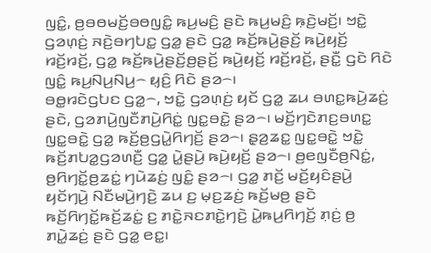ꤜꤢꤨ꤭, ꤥ꤬ꤋꤥꤗꤢꤩ꤬ꤋꤥꤜꤢꤨ꤭ ꤒꤣ꤬ꤗꤢꤨ꤬ ꤔꤢꤧ ꤒꤣ꤬ꤗꤢꤨ꤬ ꤒ꤫ꤢꤧ꤬ꤗꤢꤩ꤬꤯ ꤠꤢꤧ꤭ ꤞꤤꤛ꤫ꤢꤦ꤬ ꤏꤢꤧ꤬ꤋꤚꤝꤢ꤭ ꤞꤤ꤭ ꤔꤢꤧ ꤞꤤ꤭ ꤒꤢꤩ꤬ꤒꤣꤧ꤬ꤔꤢꤩ꤬ ꤒꤣꤧ꤬ꤟꤢꤩ꤬ ꤙꤢꤩ꤬ꤙꤢꤩ꤬, ꤞꤤ꤭ ꤒꤢꤩ꤬ꤒꤣꤧ꤬ꤔꤢꤩ꤬ꤥ꤬ꤔꤢꤩ꤬ ꤒꤣꤧ꤬ꤟꤢꤩ꤬ ꤙꤢꤩ꤬ꤙꤢꤩ꤬, ꤔꤢꤪ꤭ ꤞꤢꤧ ꤖꤢꤧ ꤜꤢꤨ꤭ ꤒꤣ꤬ꤡꤣ꤬ꤡꤣ꤬꤮ ꤟ꤫ꤢꤨ꤬ ꤖꤢꤧ ꤔꤤ꤮꤯
ꤋꤥ꤭ꤙꤢꤧꤞꤝꤢ ꤞꤤ꤭꤮, ꤠꤢꤧ꤭ ꤞꤤꤛ꤫ꤢꤦ꤬ ꤟꤢꤩ ꤞꤤ꤭ ꤘꤣ ꤋꤛꤢ꤭ꤒꤣꤧ꤬ꤘꤢꤦ꤬ ꤔꤢꤧ, ꤞꤤꤊꤣꤧ꤬ꤜꤢꤪꤊꤣꤧ꤬ꤖꤢꤦ꤭ ꤜꤢ꤭ꤋꤢꤧ꤭ ꤔꤤ꤮꤯ ꤗꤢꤩ꤬ꤚꤢꤧꤊꤢ꤬ꤋꤛꤢ꤭ ꤜꤢ꤭ꤋꤢꤧ꤭ ꤞꤤ꤭ ꤒꤢꤩ꤬ꤥ꤬ꤞꤣꤧ꤭ꤖꤚꤢꤩ꤬ ꤔꤤ꤮꤯ ꤔ꤫ꤤ꤬ꤘꤢ꤭ ꤜꤢ꤭ꤋꤢꤧ꤭ ꤠꤢꤧ꤭ ꤒꤢꤩ꤬ꤊꤝꤤ꤭ꤞꤤꤛꤢꤪ꤬ ꤞꤤ꤭ ꤣꤧ꤭ꤔꤣꤧ꤬ ꤒꤣꤧ꤬ꤟꤢꤩ꤬ ꤔꤤ꤮꤯ ꤥ꤬ꤕꤜꤢꤪꤥ꤬ꤡꤢꤦ꤭, ꤥ꤬ꤖꤚꤢꤩ꤭ꤥ꤬ꤘꤢꤦ꤭ ꤚꤣꤧꤘꤢꤦ꤬ ꤜꤢꤨ꤭ ꤔꤤ꤮꤯ ꤞꤤ꤭ ꤊꤢꤩ꤬ ꤗꤢꤩ꤬ꤟꤢꤨꤔꤣꤧ꤬ ꤟꤢꤩꤚꤣꤧ꤬ ꤡꤢꤪꤗꤣꤧ꤬ꤚꤢꤧ꤬ ꤘꤣ ꤢ꤬ ꤗ꤫ꤢ꤬ꤘꤢꤦ꤬ ꤒꤢꤩ꤬ꤗꤥ꤬ ꤔꤢꤧ ꤒꤢꤩ꤬ꤖꤚꤢꤩ꤭ꤒꤢꤩ꤬ꤘꤢꤦ꤭ ꤢ꤬ ꤊꤢꤧ꤭ꤏꤢꤊꤢꤧ꤭ꤚꤢꤧ꤬ ꤣꤧ꤭ꤒꤣ꤬ꤖꤚꤢꤩ꤬ ꤊ꤫ꤢꤦ꤬ ꤥ꤬ ꤊꤣꤧ꤭ꤘꤢꤦ꤬ ꤔꤢꤧ ꤞꤤ꤭ ꤕꤢ꤭꤯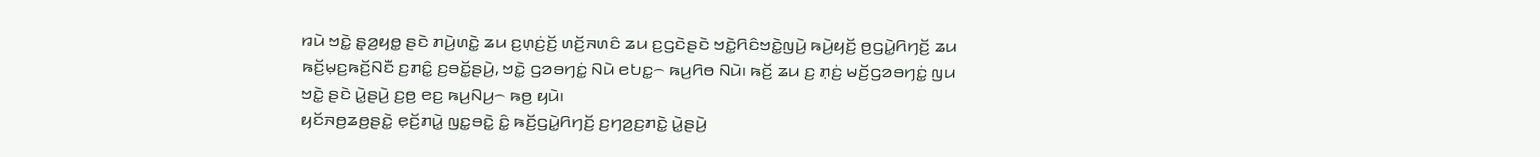ꤙꤣꤧ ꤠꤢꤧ꤭ ꤔ꤫ꤤ꤬ꤟꤥ꤭ ꤔꤢꤧ ꤊꤣꤧ꤬ꤛꤢꤧ꤭ ꤘꤣ ꤢ꤬ꤛ꤫ꤢꤦ꤬ꤢꤩ꤬ ꤛꤢꤩ꤬ꤏꤛꤢꤨ ꤘꤣ ꤢ꤬ꤞꤢꤧꤔꤢꤧ ꤠꤢꤧ꤭ꤖꤢꤨꤠꤢꤧ꤭ꤜꤣꤧ꤬ ꤒꤣꤧ꤬ꤟꤢꤩ꤬ ꤥ꤬ꤞꤣꤧ꤭ꤖꤚꤢꤩ꤬ ꤘꤣ ꤒꤢꤩ꤬ꤗ꤫ꤢ꤬ꤒꤢꤩ꤬ꤡꤢꤪ ꤢ꤬ꤊꤢꤨ꤭ ꤢ꤬ꤋꤢꤩ꤭ꤔꤣꤧ꤬, ꤠꤢꤧ꤭ ꤞꤤꤋꤚꤢꤦ꤭ ꤡꤣꤧ ꤕꤝꤢ꤭꤮ ꤒꤣ꤬ꤖꤥ ꤡꤣꤧ꤯ ꤒꤢꤩ꤬ ꤘꤣ ꤢ꤬ ꤊ꤫ꤢꤦ꤬ ꤗꤢꤩ꤬ꤞꤤꤋꤚꤢꤦ꤭ ꤜꤣ ꤠꤢꤧ꤭ ꤔꤢꤧ ꤣꤧ꤭ꤔꤣꤧ꤬ ꤢ꤬ꤥ꤬ ꤕꤢ꤬ ꤒꤣ꤬ꤡꤣ꤬꤮ ꤒꤥ꤬ ꤟꤣꤧ꤯
ꤟꤢꤩꤏꤥ꤬ꤘꤥ꤬ꤔꤢꤧ꤭ ꤕ꤫ꤢꤩ꤬ꤊꤣꤧ꤭ ꤜꤢ꤭ꤋꤢꤧ꤭ ꤢꤨ꤭ ꤒꤢꤩ꤬ꤞꤣꤧ꤭ꤖꤚꤢꤩ꤬ ꤢ꤬ꤚꤤ꤬ꤢ꤬ꤊꤢꤧ꤭ ꤣꤧ꤭ꤔꤣꤧ꤬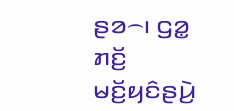ꤔꤤ꤮꤯ ꤞꤤ꤭ ꤊꤢꤩ꤬ ꤗꤢꤩ꤬ꤟꤢꤨꤔꤣꤧ꤬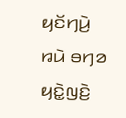ꤟꤢꤩꤚꤣꤧ꤬ ꤙꤣꤧ ꤋꤚꤤ ꤟꤢꤧ꤭ꤜꤢꤧ꤬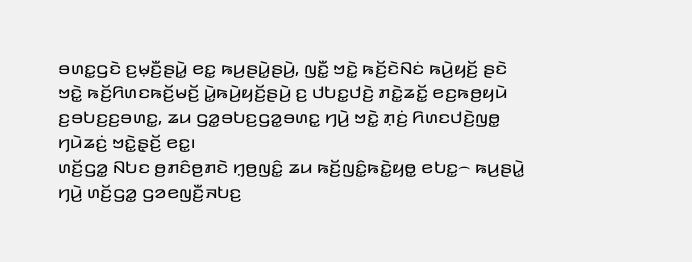ꤋꤛꤢ꤭ꤞꤢꤧ ꤢ꤬ꤗ꤫ꤢꤪ꤬ꤔꤣꤧ꤭ ꤕꤢ꤭ ꤒꤣ꤬ꤔꤣꤧ꤭ꤔꤣꤧ꤬, ꤜꤢꤪ꤭ ꤠꤢꤧ꤭ ꤒꤢꤩ꤬ꤢꤧꤡꤢꤦ ꤒꤣꤧ꤬ꤟꤢꤩ꤬ ꤔꤢꤧ ꤠꤢꤧ꤭ ꤒꤢꤩ꤬ꤖꤛꤢꤒꤢꤩ꤬ꤗꤢꤩ꤬ ꤣꤧ꤭ꤒꤣꤧ꤬ꤟꤢꤩ꤬ꤔꤣꤧ꤬ ꤢ꤬ ꤓꤝꤢ꤭ꤓꤢꤧ꤬ ꤊꤢꤧ꤭ꤘꤢꤩ꤭ ꤕꤢ꤬ꤒꤥ꤬ꤟꤣꤧ ꤢ꤬ꤋꤝꤢ꤬ꤢ꤬ꤋꤛꤢ꤭, ꤘꤣ ꤞꤤ꤭ꤋꤝꤢ꤬ꤞꤤ꤭ꤋꤛꤢ꤭ ꤚꤣꤧ꤬ ꤠꤢꤧ꤭ ꤊ꤫ꤢꤦ꤬ ꤖꤛꤢꤓꤢꤧ꤬ꤜꤥ꤭ ꤚꤣꤧꤘꤢꤦ꤬ ꤠꤢꤧ꤭ꤔ꤫ꤢꤩ꤬ ꤕꤢ꤭꤯
ꤛꤢꤩ꤬ꤞꤤ꤭ ꤡꤝꤢ ꤥ꤬ꤊꤢꤨꤥ꤬ꤊꤢꤧ ꤚ꤫ꤥ꤬ꤜꤢꤨ꤭ ꤘꤣ ꤒꤢꤩ꤬ꤜꤢꤨ꤭ꤒꤢꤧ꤭ꤟꤥ꤭ ꤕꤝꤢ꤭꤮ ꤒꤣ꤬ꤔꤣꤧ꤭ ꤚꤣꤧ꤬ ꤛꤢꤩ꤬ꤞꤤ꤭ ꤞꤤꤕꤜꤢꤪ꤬ꤏꤝꤢ꤬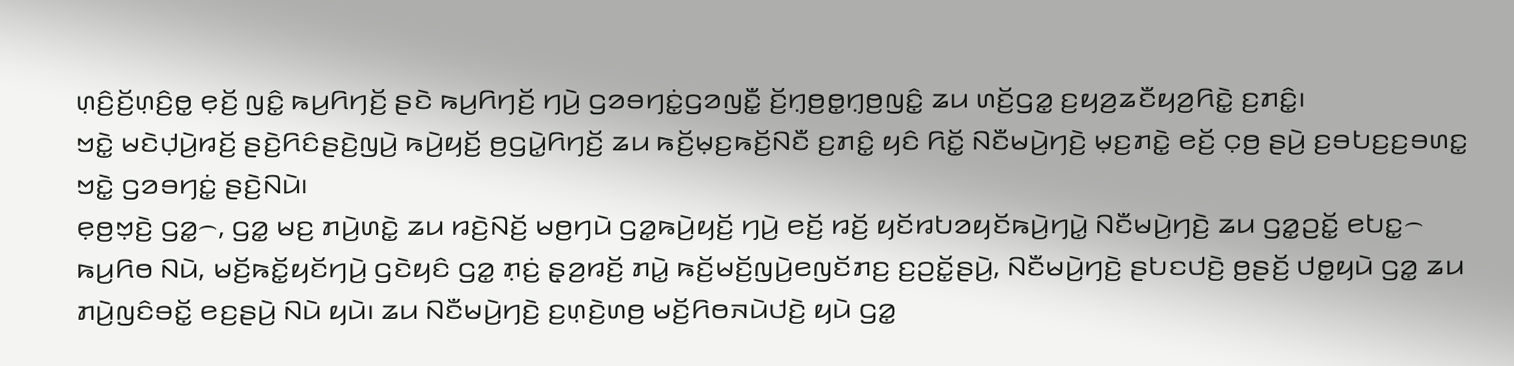ꤛ꤫ꤢꤨ꤬ꤢꤩ꤬ꤛ꤫ꤢꤨ꤬ꤥ꤭ ꤕ꤫ꤢꤩ꤬ ꤜꤢꤨ꤭ ꤒꤣ꤬ꤖꤚꤢꤩ꤬ ꤔꤢꤧ ꤒꤣ꤬ꤖꤚꤢꤩ꤬ ꤚꤣꤧ꤬ ꤞꤤꤋꤚꤢꤦ꤭ꤞꤤꤜꤢꤪ꤭ ꤢꤩ꤬ꤚ꤫ꤥ꤬ꤥ꤭ꤚ꤫ꤥ꤬ꤜꤢꤨ꤭ ꤘꤣ ꤛꤢꤩ꤬ꤞꤤ꤭ ꤢ꤬ꤟꤤ꤬ꤘꤢꤪꤟꤤ꤬ꤖꤢꤧ꤭ ꤢ꤬ꤊꤢꤨ꤭꤯
ꤠꤢꤧ꤭ ꤗꤢꤧꤓ꤫ꤣꤧ꤬ꤙꤢꤩ꤬ ꤔꤢꤧ꤬ꤖꤢꤨꤔꤢꤧ꤬ꤜꤣꤧ꤬ ꤒꤣꤧ꤬ꤟꤢꤩ꤬ ꤥ꤬ꤞꤣꤧ꤭ꤖꤚꤢꤩ꤬ ꤘꤣ ꤒꤢꤩ꤬ꤗ꤫ꤢ꤬ꤒꤢꤩ꤬ꤡꤢꤪ ꤢ꤬ꤊꤢꤨ꤭ ꤟꤢꤨ ꤖꤢꤩ꤭ ꤡꤢꤪꤗꤣꤧ꤬ꤚꤢꤧ꤬ ꤗ꤫ꤢ꤬ꤊꤢꤧ꤭ ꤕꤢꤩ꤬ ꤍ꤫ꤥ꤬ ꤔꤣꤧ꤬ ꤢ꤬ꤋꤝꤢ꤬ꤢ꤬ꤋꤛꤢ꤭ ꤠꤢꤧ꤭ ꤞꤤꤋꤚꤢꤦ꤭ ꤔꤢꤧ꤬ꤡꤣꤧ꤯
ꤕ꤫ꤥ꤬ꤠ꤫ꤢꤧ꤬ ꤞꤤ꤭꤮, ꤞꤤ꤭ ꤗꤢ꤬ ꤊꤣꤧ꤬ꤛꤢꤧ꤭ ꤘꤣ ꤙꤢꤧ꤬ꤡꤢꤩ꤬ ꤗꤥ꤬ꤚꤣꤧ ꤞꤤ꤭ꤒꤣꤧ꤬ꤟꤢꤩ꤬ ꤚꤣꤧ꤬ ꤕꤢꤩ꤬ ꤙꤢꤩ꤬ ꤟꤢꤩꤙꤝꤤꤟꤢꤩꤒꤣꤧ꤬ꤚꤣꤧ꤭ ꤡꤢꤪꤗꤣꤧ꤬ꤚꤢꤧ꤬ ꤘꤣ ꤞꤤ꤭ꤑꤢꤩ꤭ ꤕꤝꤢ꤭꤮ ꤒꤣ꤬ꤖꤥ ꤡꤣꤧ, ꤗꤢꤩ꤬ꤒꤢꤩ꤭ꤟꤢꤩꤚꤣꤧ꤬ ꤞꤢꤧꤟꤢꤨ ꤞꤤ꤭ ꤊ꤫ꤢꤦ꤬ ꤔ꤫ꤤ꤬ꤙꤢꤩ꤬ ꤊꤣꤧ꤭ ꤒꤢꤩ꤬ꤗꤢꤩ꤬ꤜꤣꤧ꤬ꤕꤜꤢꤩꤊꤢ꤬ ꤢ꤬ꤑꤢꤩ꤭ꤔꤣꤧ꤬, ꤡꤢꤪꤗꤣꤧ꤬ꤚꤢꤧ꤬ ꤔꤝꤢꤓꤢꤧ꤬ ꤥ꤬ꤔꤢꤩ꤬ ꤓꤥ꤭ꤟꤣꤧ ꤞꤤ꤭ ꤘꤣ ꤊꤣꤧ꤬ꤜꤢꤨꤋꤢꤩ꤭ ꤕꤢ꤬ꤔꤣꤧ꤬ ꤡꤣꤧ ꤟꤣꤧ꤯ ꤘꤣ ꤡꤢꤪꤗꤣꤧ꤬ꤚꤢꤧ꤬ ꤢ꤬ꤛ꤫ꤢꤧ꤬ꤛꤥ꤬ ꤗꤢꤩ꤬ꤖꤥꤏꤣꤧꤓꤢꤧ꤬ ꤟꤣꤧ ꤞꤤ꤭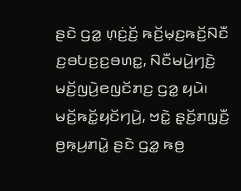ꤔꤢꤧ ꤞꤤ꤭ ꤛ꤫ꤢꤦ꤬ꤢꤩ꤬ ꤒꤢꤩ꤬ꤗ꤫ꤢ꤬ꤒꤢꤩ꤬ꤡꤢꤪ ꤢ꤬ꤋꤝꤢ꤬ꤢ꤬ꤋꤛꤢ꤭, ꤡꤢꤪꤗꤣꤧ꤬ꤚꤢꤧ꤬ ꤗꤢꤩ꤬ꤜꤣꤧ꤬ꤕꤜꤢꤩꤊꤢ꤬ ꤞꤤ꤭ ꤟꤣꤧ꤯
ꤗꤢꤩ꤬ꤒꤢꤩ꤭ꤟꤢꤩꤚꤣꤧ꤬, ꤠꤢꤧ꤭ ꤔ꤫ꤢꤩ꤬ꤊꤜ꤫ꤢꤪ꤬ ꤥ꤬ꤒ꤫ꤣ꤬ꤊꤣꤧ꤭ ꤔꤢꤧ ꤞꤤ꤭ ꤒꤥ꤬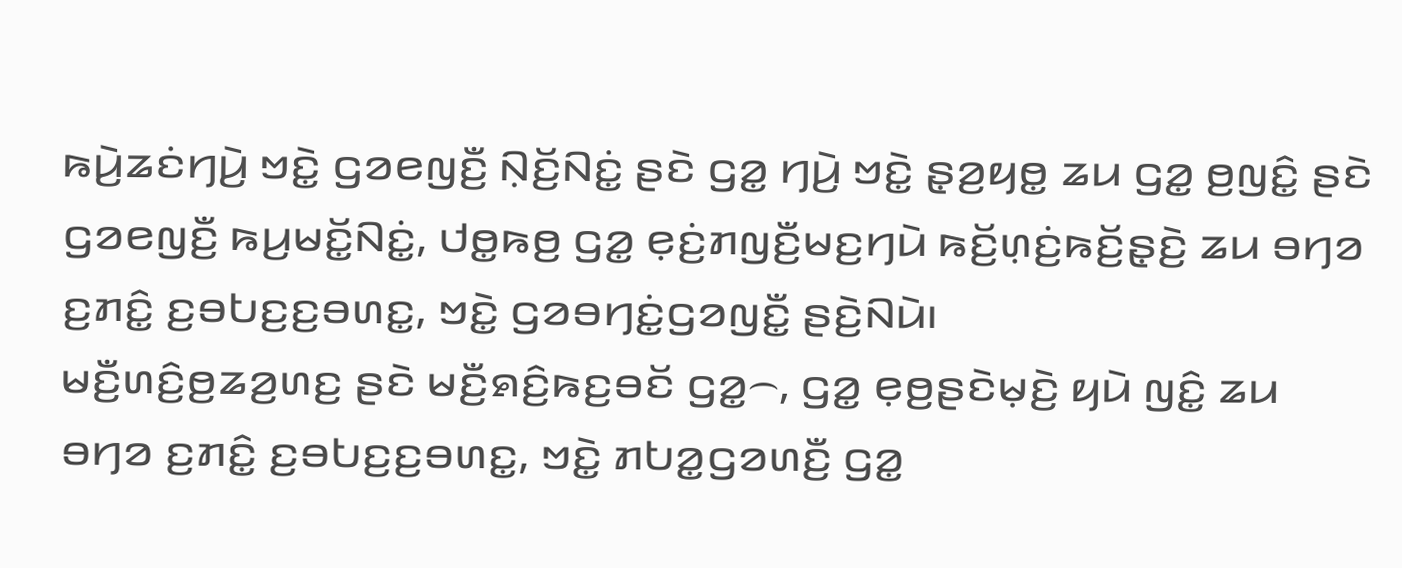ꤒꤣꤧ꤬ꤘꤢꤦꤚꤣꤧ꤬ ꤠꤢꤧ꤭ ꤞꤤꤕꤜꤢꤪ꤬ ꤡ꤫ꤢꤩ꤬ꤡꤢꤦ꤭ ꤔꤢꤧ ꤞꤤ꤭ ꤚꤣꤧ꤬ ꤠꤢꤧ꤭ ꤔ꤫ꤤ꤬ꤟꤥ꤭ ꤘꤣ ꤞꤤ꤭ ꤥ꤬ꤜꤢꤨ꤭ ꤔꤢꤧ ꤞꤤꤕꤜꤢꤪ꤬ ꤒꤣ꤬ꤗꤢꤩ꤭ꤡꤢꤦ꤭, ꤓꤥ꤭ꤒꤥ꤬ ꤞꤤ꤭ ꤕ꤫ꤢꤦ꤬ꤊꤜꤢꤪ꤬ꤗꤢ꤬ꤚꤣꤧ ꤒꤢꤩ꤬ꤛ꤫ꤢꤦ꤬ꤒꤢꤩ꤬ꤔ꤫ꤢꤧ꤬ ꤘꤣ ꤋꤚꤤ ꤢ꤬ꤊꤢꤨ꤭ ꤢ꤬ꤋꤝꤢ꤬ꤢ꤬ꤋꤛꤢ꤭, ꤠꤢꤧ꤭ ꤞꤤꤋꤚꤢꤦ꤭ꤞꤤꤜꤢꤪ꤭ ꤔꤢꤧ꤬ꤡꤣꤧ꤯
ꤗꤢꤪ꤬ꤛꤢꤨ꤬ꤥ꤬ꤘꤤ꤬ꤛꤢ꤬ ꤔꤢꤧ ꤗꤢꤪ꤬ꤎꤢꤨ꤬ꤒꤢ꤬ꤋꤢꤩ ꤞꤤ꤭꤮, ꤞꤤ꤭ ꤕ꤫ꤥ꤬ꤔꤢꤧꤗ꤫ꤢꤧ꤬ ꤟꤣꤧ ꤜꤢꤨ꤭ ꤘꤣ ꤋꤚꤤ ꤢ꤬ꤊꤢꤨ꤭ ꤢ꤬ꤋꤝꤢ꤬ꤢ꤬ꤋꤛꤢ꤭, ꤠꤢꤧ꤭ ꤊꤝꤤ꤭ꤞꤤꤛꤢꤪ꤬ ꤞꤤ꤭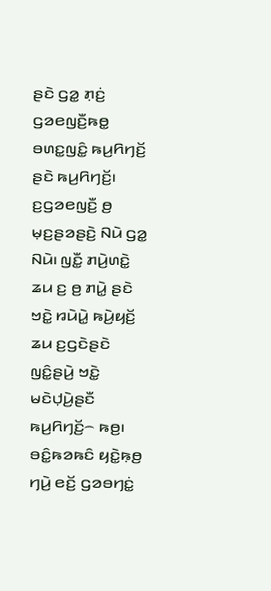ꤔꤢꤧ ꤞꤤ꤭ ꤊ꤫ꤢꤦ꤬ ꤞꤤꤕꤜꤢꤪ꤬ꤒꤥ꤭ ꤋꤛꤢ꤭ꤜꤢꤨ꤭ ꤒꤣ꤬ꤖꤚꤢꤩ꤬ ꤔꤢꤧ ꤒꤣ꤬ꤖꤚꤢꤩ꤬꤯
ꤢ꤬ꤞꤤꤕꤜꤢꤪ꤬ ꤥ꤬ ꤗ꤫ꤢ꤬ꤔꤤꤔꤢꤧ꤬ ꤡꤣꤧ ꤞꤤ꤭ ꤡꤣꤧ꤯ ꤜꤢꤪ꤭ ꤊꤣꤧ꤬ꤛꤢꤧ꤭ ꤘꤣ ꤢ꤬ ꤥ꤬ ꤊꤣꤧ꤭ ꤔꤢꤧ ꤠꤢꤧ꤭ ꤙꤣꤧꤣꤧ꤭ ꤒꤣꤧ꤬ꤟꤢꤩ꤬ ꤘꤣ ꤢ꤬ꤞꤢꤧꤔꤢꤧ ꤜꤢꤨ꤭ꤔꤣꤧ꤬ ꤠꤢꤧ꤭ ꤗꤢꤧꤓ꤫ꤣꤧ꤬ꤔꤢꤪ ꤒꤣ꤬ꤖꤚꤢꤩ꤬꤮ ꤒꤥ꤬꤯
ꤋꤢꤨ꤭ꤒꤤꤒꤢꤨ ꤟꤢꤧ꤭ꤒ꤫ꤥ꤬ ꤚꤣꤧ꤬ ꤕꤢꤩ꤬ ꤞꤤꤋꤚꤢꤦ꤭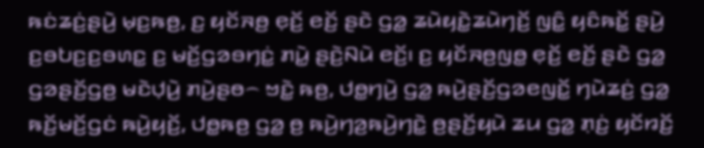ꤒꤢꤦꤘꤢꤦ꤬ꤔꤣꤧ꤬ ꤗ꤫ꤢ꤬ꤒꤥ꤬, ꤢ꤬ ꤟꤢꤩꤏꤥ꤬ ꤕ꤫ꤢꤩ꤬ ꤕꤢꤩ꤬ ꤔꤢꤧ ꤞꤤ꤭ ꤘꤣꤧꤟꤢꤧ꤭ꤘꤣꤧꤚꤢꤩ꤬ ꤜꤢꤨ꤭ ꤟꤢꤨꤒꤢꤩ꤭ ꤔꤣꤧ꤬ ꤢ꤬ꤋꤝꤢ꤬ꤢ꤬ꤋꤛꤢ꤭ ꤢ꤬ ꤗꤢꤩ꤬ꤞꤤꤋꤚꤢꤦ꤭ ꤊꤣꤧ꤭ ꤔꤢꤧ꤬ꤡꤣꤧ ꤕꤢꤩ꤬꤯ ꤢ꤬ ꤟꤢꤩꤏꤥ꤬ꤜꤥ꤭ ꤕ꤫ꤢꤩ꤬ ꤕꤢꤩ꤬ ꤔꤢꤧ ꤞꤤ꤭ ꤞꤤꤔꤢꤩ꤬ꤞꤥ꤬ ꤗꤢꤧꤓ꤫ꤣꤧ꤬ ꤊꤣꤧ꤬ꤔꤥ꤮ ꤠꤢꤧ꤭ ꤒꤥ꤬, ꤓꤥ꤭ꤚꤣꤧ꤬ ꤞꤤ꤭ ꤒꤣꤧ꤬ꤔꤢꤩ꤬ꤞꤤꤕꤜꤢꤩ꤭ ꤚꤣꤧꤘꤢꤦ꤬ ꤞꤤ꤭ ꤒꤢꤩ꤬ꤗꤢꤩ꤬ꤞꤢꤦ ꤒꤣꤧ꤬ꤟꤢꤩ꤬, ꤓꤥ꤭ꤒꤥ꤬ ꤞꤤ꤭ ꤥ꤬ ꤒꤣꤧ꤬ꤚꤤ꤬ꤒꤣꤧ꤬ꤚꤢꤧ꤭ ꤥ꤬ꤔꤢꤩ꤬ꤟꤣꤧ ꤘꤣ ꤞꤤ꤭ ꤊ꤫ꤢꤦ꤬ ꤟꤢꤩꤙꤢꤩ꤬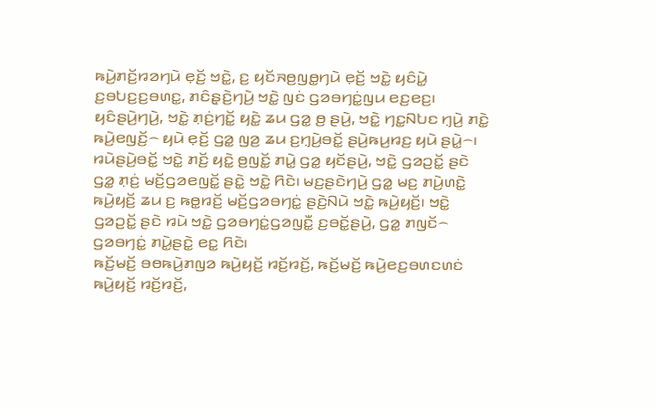ꤒꤣꤧ꤬ꤊꤢꤩ꤬ꤙꤤꤚꤣꤧ ꤕ꤫ꤢꤩ꤬ ꤠꤢꤧ꤭, ꤢ꤬ ꤟꤢꤩꤏꤥ꤬ꤜꤥ꤭ꤚꤣꤧ ꤕ꤫ꤢꤩ꤬ ꤠꤢꤧ꤭ ꤟꤢꤨꤣꤧ꤭ ꤢ꤬ꤋꤝꤢ꤬ꤢ꤬ꤋꤛꤢ꤭, ꤊꤢꤨꤔ꤫ꤢꤧ꤬ꤚꤣꤧ꤬ ꤠꤢꤧ꤭ ꤜꤢꤦ ꤞꤤꤋꤚꤢꤦ꤭ꤜꤣ ꤕꤢ꤬ꤕꤢ꤬꤯
ꤟꤢꤨꤔꤣꤧ꤬ꤚꤣꤧ꤬, ꤠꤢꤧ꤭ ꤊ꤫ꤢꤦ꤬ꤚꤢꤩ꤭ ꤟꤢꤧ꤭ ꤘꤣ ꤞꤤ꤭ ꤥ꤬ ꤔꤣꤧ꤬, ꤠꤢꤧ꤭ ꤚꤢ꤭ꤡꤝꤢ ꤚ꤫ꤣꤧ꤬ ꤊꤢꤧ꤭ ꤒꤣꤧ꤬ꤕꤜꤢꤩ꤬꤮ ꤟꤣꤧ ꤕ꤫ꤢꤩ꤬ ꤞꤤ꤭ ꤜꤤ꤬ ꤘꤣ ꤢ꤬ꤚ꤫ꤣꤧ꤬ꤋꤢꤩ꤭ ꤔꤣꤧ꤬ꤒꤣ꤬ꤙꤢ꤬ ꤟꤣꤧ ꤔꤣꤧ꤭꤮꤯ ꤙꤣꤧꤔꤣꤧ꤬ꤋꤢꤩ꤭ ꤠꤢꤧ꤭ ꤊꤢꤩ꤬ ꤟꤢꤧ꤭ ꤥ꤬ꤜꤢꤩ꤭ ꤊꤣꤧ꤭ ꤞꤤ꤭ ꤟꤢꤩꤔꤣꤧ꤬, ꤠꤢꤧ꤭ ꤞꤤꤑꤢꤩ꤭ ꤔꤢꤧ ꤞꤤ꤭ ꤊ꤫ꤢꤦ꤬ ꤗꤢꤩ꤬ꤞꤤꤕꤜꤢꤩ꤭ ꤔꤢꤧ꤭ ꤠꤢꤧ꤭ ꤖꤢꤧ꤯ ꤗꤢ꤬ꤔꤢꤧꤚꤣꤧ꤬ ꤞꤤ꤭ ꤗꤢ꤬ ꤊꤣꤧ꤬ꤛꤢꤧ꤭ ꤒꤣꤧ꤬ꤟꤢꤩ꤬ ꤘꤣ ꤢ꤬ ꤒꤥ꤭ꤙꤢꤩ꤬ ꤗꤢꤩ꤬ꤞꤤꤋꤚꤢꤦ꤭ ꤔꤢꤧ꤬ꤡꤣꤧ ꤠꤢꤧ꤭ ꤒꤣꤧ꤬ꤟꤢꤩ꤬꤯ ꤠꤢꤧ꤭ ꤞꤤꤑꤢꤩ꤭ ꤔꤢꤧ ꤙꤣꤧ ꤠꤢꤧ꤭ ꤞꤤꤋꤚꤢꤦ꤭ꤞꤤꤜꤢꤪ꤭ ꤢ꤬ꤋꤢꤩ꤭ꤔꤣꤧ꤬, ꤞꤤ꤭ ꤊꤜꤢꤩ꤮ ꤞꤤꤋꤚꤢꤦ꤭ ꤊꤣꤧ꤭ꤔꤢꤧ꤭ ꤕꤢ꤭ ꤖꤢꤧ꤯
ꤒꤢꤩ꤬ꤗꤢꤩ꤬ ꤋꤥꤒꤣꤧ꤬ꤊꤜꤤ ꤒꤣꤧ꤬ꤟꤢꤩ꤬ ꤙꤢꤩ꤬ꤙꤢꤩ꤬, ꤒꤢꤩ꤬ꤗꤢꤩ꤬ ꤒꤣꤧ꤬ꤕꤢ꤬ꤋꤛꤢꤛꤢꤦ ꤒꤣꤧ꤬ꤟꤢꤩ꤬ ꤙꤢꤩ꤬ꤙꤢꤩ꤬,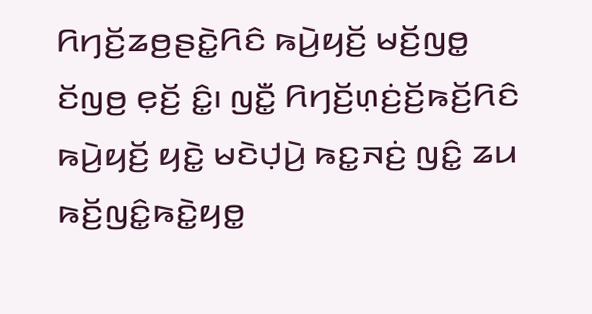ꤖꤚꤢꤩ꤬ꤘꤥ꤬ꤔꤢꤧ꤭ꤖꤢꤨ ꤒꤣꤧ꤬ꤟꤢꤩ꤬ ꤗꤢꤩ꤬ꤜꤥ꤭ ꤢꤩꤜꤥ꤬ ꤕ꤫ꤢꤩ꤬ ꤢꤨ꤭꤯ ꤜꤢꤪ꤭ ꤖꤚꤢꤩ꤬ꤛ꤫ꤢꤦ꤬ꤢꤩ꤬ꤒꤢꤩ꤬ꤖꤢꤨ ꤒꤣꤧ꤬ꤟꤢꤩ꤬ ꤟꤢꤧ꤭ ꤗꤢꤧꤓ꤫ꤣꤧ꤬ ꤒꤢ꤭ꤏꤢꤦ꤬ ꤜꤢꤨ꤭ ꤘꤣ ꤒꤢꤩ꤬ꤜꤢꤨ꤭ꤒꤢꤧ꤭ꤟꤥ꤭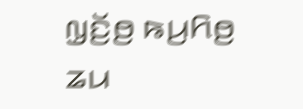ꤜ꤫ꤢꤩ꤬ꤥ꤬ ꤒꤣ꤬ꤖꤥ꤬ ꤘꤣ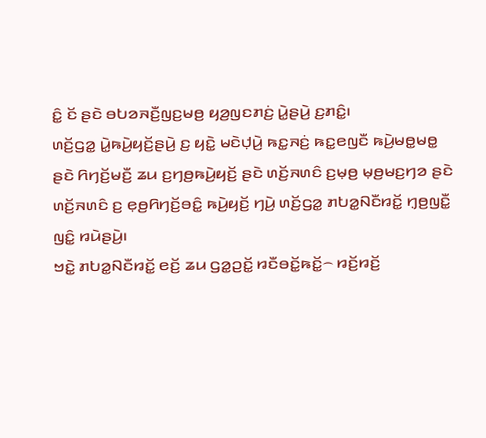ꤢꤨ꤭ ꤢꤩ ꤔꤢꤧ ꤋꤝꤤꤏꤢꤪ꤬ꤜꤢ꤬ꤗꤥ꤬ ꤟꤤ꤬ꤜꤢꤊꤢꤦ꤬ ꤣꤧ꤭ꤔꤣꤧ꤬ ꤢ꤬ꤊꤢꤨ꤭꤯
ꤛꤢꤩ꤬ꤞꤤ꤭ ꤣꤧ꤭ꤒꤣꤧ꤬ꤟꤢꤩ꤬ꤔꤣꤧ꤬ ꤢ꤬ ꤟꤢꤧ꤭ ꤗꤢꤧꤓ꤫ꤣꤧ꤬ ꤒꤢ꤭ꤏꤢꤦ꤬ ꤒꤢ꤭ꤕꤜꤢꤪ ꤒꤣꤧ꤬ꤗꤥ꤭ꤗꤥ꤭ ꤔꤢꤧ ꤖꤚꤢꤩ꤬ꤗꤢꤪ꤬ ꤘꤣ ꤢ꤬ꤚꤥ꤬ꤒꤣꤧ꤬ꤟꤢꤩ꤬ ꤔꤢꤧ ꤛꤢꤩ꤬ꤏꤛꤢꤨ ꤢ꤬ꤗ꤫ꤥ꤬ ꤗ꤫ꤥ꤬ꤗꤢ꤬ꤚꤤ ꤔꤢꤧ ꤛꤢꤩ꤬ꤏꤛꤢꤨ ꤢ꤬ ꤕ꤫ꤥ꤬ꤖꤚꤢꤩ꤬ꤋꤢꤨ꤭ ꤒꤣꤧ꤬ꤟꤢꤩ꤬ ꤚꤣꤧ꤬ ꤛꤢꤩ꤬ꤞꤤ꤭ ꤊꤝꤤ꤭ꤡꤢꤪꤙꤢꤩ꤭ ꤚ꤫ꤥ꤬ꤜꤢꤪ꤭ ꤜꤢꤨ꤭ ꤙꤣꤧꤔꤣꤧ꤬꤯
ꤠꤢꤧ꤭ ꤊꤝꤤ꤭ꤡꤢꤪꤙꤢꤩ꤭ ꤕꤢꤩ꤬ ꤘꤣ ꤞꤤ꤭ꤑꤢꤩ꤭ ꤙꤢꤪꤋꤢꤩ꤭ꤒꤢꤩ꤭꤮ ꤙꤢꤩ꤬ꤙꤢꤩ꤬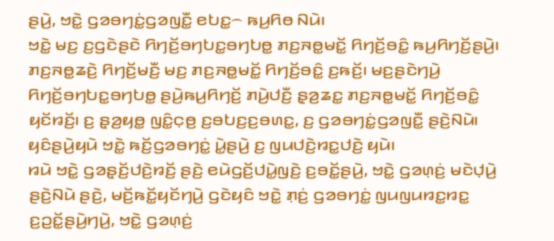ꤔꤣꤧ꤬, ꤠꤢꤧ꤭ ꤞꤤꤋꤚꤢꤦ꤭ꤞꤤꤜꤢꤪ꤭ ꤕꤝꤢ꤭꤮ ꤒꤣ꤬ꤖꤥ ꤡꤣꤧ꤯
ꤠꤢꤧ꤭ ꤗꤢ꤬ ꤢ꤬ꤞꤢꤧꤔꤢꤧ ꤖꤚꤢꤩ꤬ꤋꤚꤝꤢ꤭ꤋꤚꤝꤥ꤭ ꤊꤢ꤬ꤏꤥ꤭ꤗꤢꤩ꤭ ꤖꤚꤢꤩ꤬ꤋꤢꤨ꤭ ꤒꤣ꤬ꤖꤚꤢꤩ꤬ꤔꤣꤧ꤬꤯ ꤊꤢ꤬ꤏꤥ꤭ꤘꤢꤧ꤬ ꤖꤚꤢꤩ꤬ꤗꤢꤪ꤬ ꤗꤢ꤬ ꤊꤢ꤬ꤏꤥ꤭ꤗꤢꤩ꤭ ꤖꤚꤢꤩ꤬ꤋꤢꤨ꤭ ꤢ꤬ꤒꤢꤩ꤬꤯ ꤗꤢ꤬ꤔꤢꤧꤚꤣꤧ꤬ ꤖꤚꤢꤩ꤬ꤋꤚꤝꤢ꤭ꤋꤚꤝꤥ꤭ ꤔꤣꤧ꤬ꤒꤣ꤬ꤖꤚꤢꤩ꤬ ꤊꤣꤧ꤬ꤓꤢꤪ꤬ ꤔ꤫ꤤ꤬ꤘꤢ꤭ ꤊꤢ꤬ꤏꤥ꤭ꤗꤢꤩ꤭ ꤖꤚꤢꤩ꤬ꤋꤢꤨ꤭ ꤟꤢꤩꤙꤢꤩ꤬꤯ ꤢ꤬ ꤔ꤫ꤤ꤬ꤟꤥ꤭ ꤜꤢꤨ꤭ꤍ꤫ꤥ꤬ ꤢ꤬ꤋꤝꤢ꤬ꤢ꤬ꤋꤛꤢ꤭, ꤢ꤬ ꤞꤤꤋꤚꤢꤦ꤭ꤞꤤꤜꤢꤪ꤭ ꤔꤢꤧ꤬ꤡꤣꤧ꤯ ꤟꤢꤨꤔꤣꤧ꤬ꤟꤣꤧ ꤠꤢꤧ꤭ ꤒꤢꤩ꤬ꤞꤤꤋꤚꤢꤦ꤭ ꤣꤧ꤭ꤔꤣꤧ꤬ ꤢ꤬ ꤜꤣꤓꤢꤧ꤬ꤙꤢ꤭ꤓꤢꤧ꤬ ꤟꤣꤧ꤯
ꤙꤣꤧ ꤠꤢꤧ꤭ ꤞꤤꤔ꤫ꤢꤩ꤬ꤓꤢꤧ꤬ꤙꤢꤩ꤬ ꤔꤢꤧ꤬ ꤕꤣꤧꤞꤢꤩ꤬ꤓꤣꤧ꤭ꤜꤢꤧ꤬ ꤢ꤬ꤋꤢꤩ꤭ꤔꤣꤧ꤬, ꤠꤢꤧ꤭ ꤞꤤꤛ꤫ꤢꤦ꤬ ꤗꤢꤧꤓ꤫ꤣꤧ꤬ ꤔꤢꤧ꤬ꤡꤣꤧ ꤔꤢꤧ꤬, ꤗꤢꤩ꤬ꤒꤢꤩ꤭ꤟꤢꤩꤚꤣꤧ꤬ ꤞꤢꤧꤟꤢꤨ ꤠꤢꤧ꤭ ꤊ꤫ꤢꤦ꤬ ꤞꤤꤋꤚꤢꤦ꤭ ꤜꤣꤜꤣꤙꤢ꤭ꤙꤢ꤭ ꤢ꤬ꤑꤢꤩ꤭ꤔꤣꤧ꤬ꤚꤣꤧ꤬, ꤠꤢꤧ꤭ ꤞꤤꤛ꤫ꤢꤦ꤬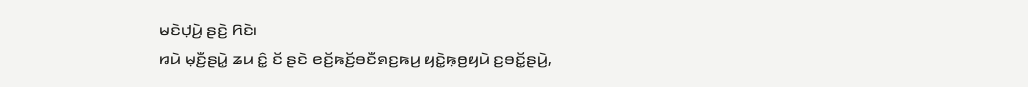ꤗꤢꤧꤓ꤫ꤣꤧ꤬ ꤔꤢꤧ꤬ ꤖꤢꤧ꤯
ꤙꤣꤧ ꤗ꤫ꤢꤪ꤬ꤔꤣꤧ꤭ ꤘꤣ ꤢꤨ꤭ ꤢꤩ ꤔꤢꤧ ꤕꤢꤩ꤬ꤒꤢꤩ꤬ꤋꤢꤪꤎꤢ꤬ꤒꤣ꤬ ꤟꤢꤧ꤭ꤒ꤫ꤥ꤬ꤟꤣꤧ ꤢ꤬ꤋꤢꤩ꤭ꤔꤣꤧ꤬,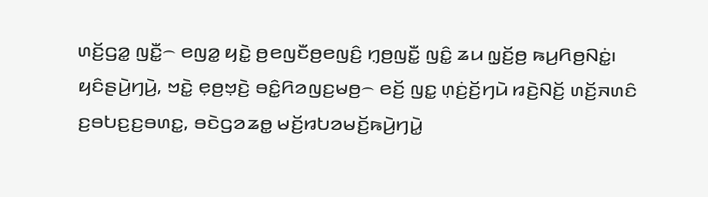ꤛꤢꤩ꤬ꤞꤤ꤭ ꤜꤢꤪ꤭꤮ ꤕꤜꤤ꤭ ꤟꤢꤧ꤭ ꤥ꤬ꤕꤜꤢꤪꤥ꤬ꤕꤜꤢꤨ꤬ ꤚ꤫ꤥ꤬ꤜꤢꤪ꤭ ꤜꤢꤨ꤭ ꤘꤣ ꤜ꤫ꤢꤩ꤬ꤥ꤬ ꤒꤣ꤬ꤖꤥ꤬ꤡꤢꤦ꤭꤯
ꤟꤢꤨꤔꤣꤧ꤬ꤚꤣꤧ꤬, ꤠꤢꤧ꤭ ꤕ꤫ꤥ꤬ꤠ꤫ꤢꤧ꤬ ꤋꤢꤨ꤭ꤖꤤꤜꤢ꤬ꤗꤥ꤬꤮ ꤕꤢꤩ꤬ ꤜꤢ꤭ ꤛ꤫ꤢꤦ꤬ꤢꤩ꤬ꤚꤣꤧ ꤙꤢꤧ꤬ꤡꤢꤩ꤬ ꤛꤢꤩ꤬ꤏꤛꤢꤨ ꤢ꤬ꤋꤝꤢ꤬ꤢ꤬ꤋꤛꤢ꤭, ꤋꤢꤧꤞꤤꤘꤥ꤭ ꤗꤢꤩ꤬ꤙꤝꤤꤗꤢꤩ꤬ꤒꤣꤧ꤬ꤚꤣꤧ꤭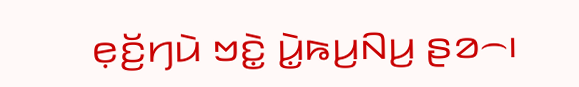ꤕ꤫ꤢꤩ꤬ꤚꤣꤧ ꤠꤢꤧ꤭ ꤣꤧ꤭ꤒꤣ꤬ꤡꤣ꤬ ꤔꤤ꤮꤯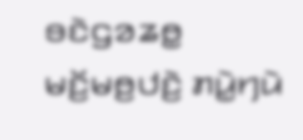ꤋꤢꤧꤞꤤꤘꤥ꤭ ꤗꤢꤩ꤬ꤗꤥ꤬ꤓꤢꤧ꤬ ꤊꤣꤧ꤭ꤚꤣꤧ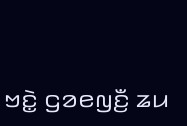ꤠꤢꤧ꤭ ꤞꤤꤕꤜꤢꤪ꤬ ꤘꤣ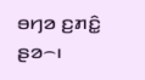ꤋꤚꤤ ꤢ꤬ꤊꤢꤨ꤭ ꤔꤤ꤮꤯